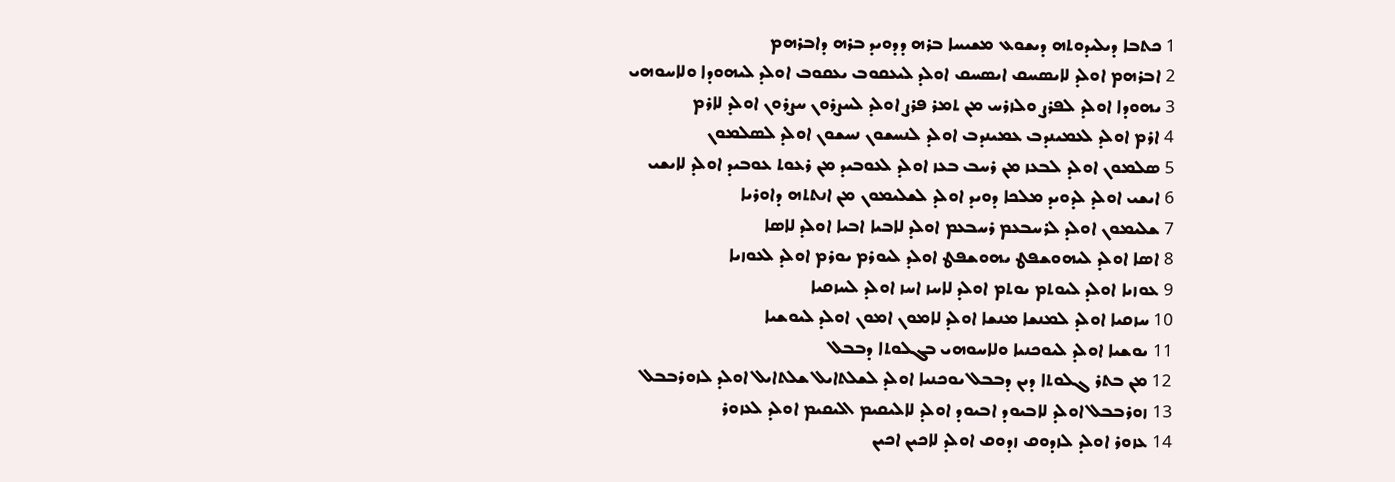1 ܟܬܒܐ ܕܝܠܝܕܘܬܗ ܕܝܫܘܥ ܡܫܝܚܐ ܒܪܗ ܕܕܘܝܕ ܒܪܗ ܕܐܒܪܗܡ
2 ܐܒܪܗܡ ܐܘܠܕ ܠܐܝܤܚܩ ܐܝܤܚܩ ܐܘܠܕ ܠܝܥܩܘܒ ܝܥܩܘܒ ܐܘܠܕ ܠܝܗܘܕܐ ܘܠܐܚܘܗܝ
3 ܝܗܘܕܐ ܐܘܠܕ ܠܦܪܨ ܘܠܙܪܚ ܡܢ ܬܡܪ ܦܪܨ ܐܘܠܕ ܠܚܨܪܘܢ ܚܨܪܘܢ ܐܘܠܕ ܠܐܪܡ
4 ܐܪܡ ܐܘܠܕ ܠܥܡܝܢܕܒ ܥܡܝܢܕܒ ܐܘܠܕ ܠܢܚܫܘܢ ܢܚܫܘܢ ܐܘܠܕ ܠܤܠܡܘܢ
5 ܤܠܡܘܢ ܐܘܠܕ ܠܒܥܙ ܡܢ ܪܚܒ ܒܥܙ ܐܘܠܕ ܠܥܘܒܝܕ ܡܢ ܪܥܘܬ ܥܘܒܝܕ ܐܘܠܕ ܠܐܝܫܝ
6 ܐܝܫܝ ܐܘܠܕ ܠܕܘܝܕ ܡܠܟܐ ܕܘܝܕ ܐܘܠܕ ܠܫܠܝܡܘܢ ܡܢ ܐܢܬܬܗ ܕܐܘܪܝܐ
7 ܫܠܝܡܘܢ ܐܘܠܕ ܠܪܚܒܥܡ ܪܚܒܥܡ ܐܘܠܕ ܠܐܒܝܐ ܐܒܝܐ ܐܘܠܕ ܠܐܤܐ
8 ܐܤܐ ܐܘܠܕ ܠܝܗܘܫܦܛ ܝܗܘܫܦܛ ܐܘܠܕ ܠܝܘܪܡ ܝܘܪܡ ܐܘܠܕ ܠܥܘܙܝܐ
9 ܥܘܙܝܐ ܐܘܠܕ ܠܝܘܬܡ ܝܘܬܡ ܐܘܠܕ ܠܐܚܙ ܐܚܙ ܐܘܠܕ ܠܚܙܩܝܐ
10 ܚܙܩܝܐ ܐܘܠܕ ܠܡܢܫܐ ܡܢܫܐ ܐܘܠܕ ܠܐܡܘܢ ܐܡܘܢ ܐܘܠܕ ܠܝܘܫܝܐ
11 ܝܘܫܝܐ ܐܘܠܕ ܠܝܘܟܢܝܐ ܘܠܐܚܘܗܝ ܒܓܠܘܬܐ ܕܒܒܠ
12 ܡܢ ܒܬܪ ܓܠܘܬܐ ܕܝܢ ܕܒܒܠ ܝܘܟܢܝܐ ܐܘܠܕ ܠܫܠܬܐܝܠ ܫܠܬܐܝܠ ܐܘܠܕ ܠܙܘܪܒܒܠ
13 ܙܘܪܒܒܠ ܐܘܠܕ ܠܐܒܝܘܕ ܐܒܝܘܕ ܐܘܠܕ ܠܐܠܝܩܝܡ ܐܠܝܩܝܡ ܐܘܠܕ ܠܥܙܘܪ
14 ܥܙܘܪ ܐܘܠܕ ܠܙܕܘܩ ܙܕܘܩ ܐܘܠܕ ܠܐܟܝܢ ܐܟܝܢ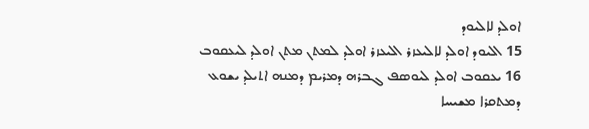ܐܘܠܕ ܠܐܠܝܘܕ
15 ܐܠܝܘܕ ܐܘܠܕ ܠܐܠܝܥܙܪ ܐܠܝܥܙܪ ܐܘܠܕ ܠܡܬܢ ܡܬܢ ܐܘܠܕ ܠܝܥܩܘܒ
16 ܝܥܩܘܒ ܐܘܠܕ ܠܝܘܤܦ ܓܒܪܗ ܕܡܪܝܡ ܕܡܢܗ ܐܬܝܠܕ ܝܫܘܥ ܕܡܬܩܪܐ ܡܫܝܚܐ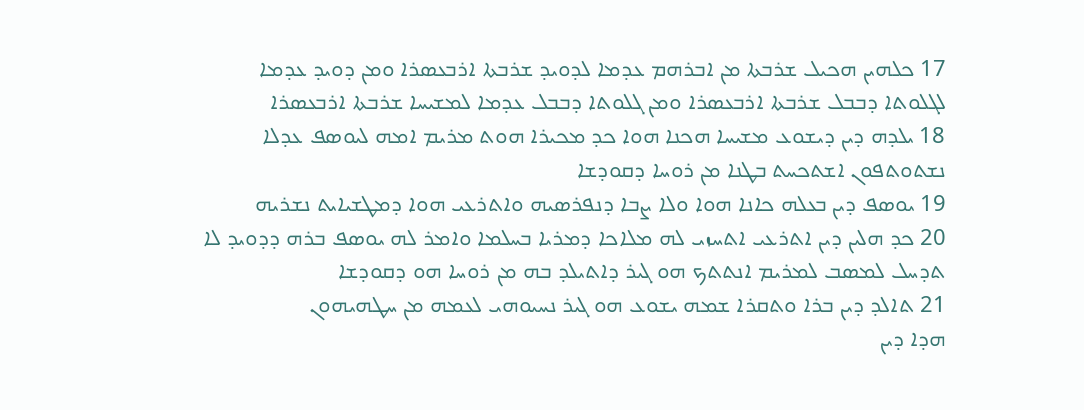17 ܟܠܗܝܢ ܗܟܝܠ ܫܪܒܬܐ ܡܢ ܐܒܪܗܡ ܥܕܡܐ ܠܕܘܝܕ ܫܪܒܬܐ ܐܪܒܥܤܪܐ ܘܡܢ ܕܘܝܕ ܥܕܡܐ ܠܓܠܘܬܐ ܕܒܒܠ ܫܪܒܬܐ ܐܪܒܥܤܪܐ ܘܡܢ ܓܠܘܬܐ ܕܒܒܠ ܥܕܡܐ ܠܡܫܝܚܐ ܫܪܒܬܐ ܐܪܒܥܤܪܐ
18 ܝܠܕܗ ܕܝܢ ܕܝܫܘܥ ܡܫܝܚܐ ܗܟܢܐ ܗܘܐ ܟܕ ܡܟܝܪܐ ܗܘܬ ܡܪܝܡ ܐܡܗ ܠܝܘܤܦ ܥܕܠܐ ܢܫܬܘܬܦܘܢ ܐܫܬܟܚܬ ܒܛܢܐ ܡܢ ܪܘܚܐ ܕܩܘܕܫܐ
19 ܝܘܤܦ ܕܝܢ ܒܥܠܗ ܟܐܢܐ ܗܘܐ ܘܠܐ ܨܒܐ ܕܢܦܪܤܝܗ ܘܐܬܪܥܝ ܗܘܐ ܕܡܛܫܝܐܝܬ ܢܫܪܝܗ
20 ܟܕ ܗܠܝܢ ܕܝܢ ܐܬܪܥܝ ܐܬܚܙܝ ܠܗ ܡܠܐܟܐ ܕܡܪܝܐ ܒܚܠܡܐ ܘܐܡܪ ܠܗ ܝܘܤܦ ܒܪܗ ܕܕܘܝܕ ܠܐ ܬܕܚܠ ܠܡܤܒ ܠܡܪܝܡ ܐܢܬܬܟ ܗܘ ܓܝܪ ܕܐܬܝܠܕ ܒܗ ܡܢ ܪܘܚܐ ܗܘ ܕܩܘܕܫܐ
21 ܬܐܠܕ ܕܝܢ ܒܪܐ ܘܬܩܪܐ ܫܡܗ ܝܫܘܥ ܗܘ ܓܝܪ ܢܚܝܘܗܝ ܠܥܡܗ ܡܢ ܚܛܗܝܗܘܢ
ܗܕܐ ܕܝܢ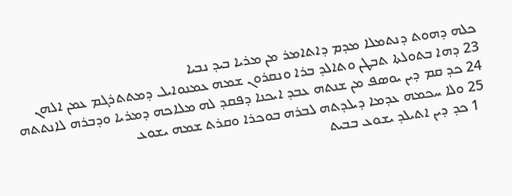ܟܠܗ ܕܗܘܬ ܕܢܬܡܠܐ ܡܕܡ ܕܐܬܐܡܪ ܡܢ ܡܪܝܐ ܒܝܕ ܢܒܝܐ
23 ܕܗܐ ܒܬܘܠܬܐ ܬܒܛܢ ܘܬܐܠܕ ܒܪܐ ܘܢܩܪܘܢ ܫܡܗ ܥܡܢܘܐܝܠ ܕܡܬܬܪܓܡ ܥܡܢ ܐܠܗܢ
24 ܟܕ ܩܡ ܕܝܢ ܝܘܤܦ ܡܢ ܫܢܬܗ ܥܒܕ ܐܝܟܢܐ ܕܦܩܕ ܠܗ ܡܠܐܟܗ ܕܡܪܝܐ ܘܕܒܪܗ ܠܐܢܬܬܗ
25 ܘܠܐ ܚܟܡܗ ܥܕܡܐ ܕܝܠܕܬܗ ܠܒܪܗ ܒܘܟܪܐ ܘܩܪܬ ܫܡܗ ܝܫܘܥ
  1 ܟܕ ܕܝܢ ܐܬܝܠܕ ܝܫܘܥ ܒܒܝܬ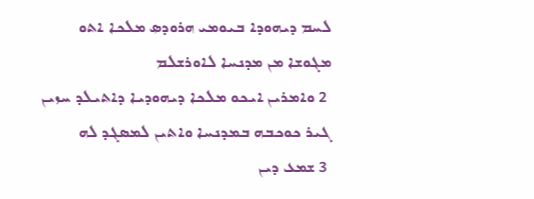ܠܚܡ ܕܝܗܘܕܐ ܒܝܘܡܝ ܗܪܘܕܤ ܡܠܟܐ ܐܬܘ ܡܓܘܫܐ ܡܢ ܡܕܢܚܐ ܠܐܘܪܫܠܡ
 2 ܘܐܡܪܝܢ ܐܝܟܘ ܡܠܟܐ ܕܝܗܘܕܝܐ ܕܐܬܝܠܕ ܚܙܝܢ ܓܝܪ ܟܘܟܒܗ ܒܡܕܢܚܐ ܘܐܬܝܢ ܠܡܤܓܕ ܠܗ
 3 ܫܡܥ ܕܝܢ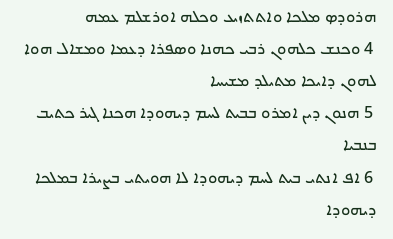ܗܪܘܕܤ ܡܠܟܐ ܘܐܬܬܙܝܥ ܘܟܠܗ ܐܘܪܫܠܡ ܥܡܗ
 4 ܘܟܢܫ ܟܠܗܘܢ ܪܒܝ ܟܗܢܐ ܘܤܦܪܐ ܕܥܡܐ ܘܡܫܐܠ ܗܘܐ ܠܗܘܢ ܕܐܝܟܐ ܡܬܝܠܕ ܡܫܝܚܐ
 5 ܗܢܘܢ ܕܝܢ ܐܡܪܘ ܒܒܝܬ ܠܚܡ ܕܝܗܘܕܐ ܗܟܢܐ ܓܝܪ ܟܬܝܒ ܒܢܒܝܐ
 6 ܐܦ ܐܢܬܝ ܒܝܬ ܠܚܡ ܕܝܗܘܕܐ ܠܐ ܗܘܝܬܝ ܒܨܝܪܐ ܒܡܠܟܐ ܕܝܗܘܕܐ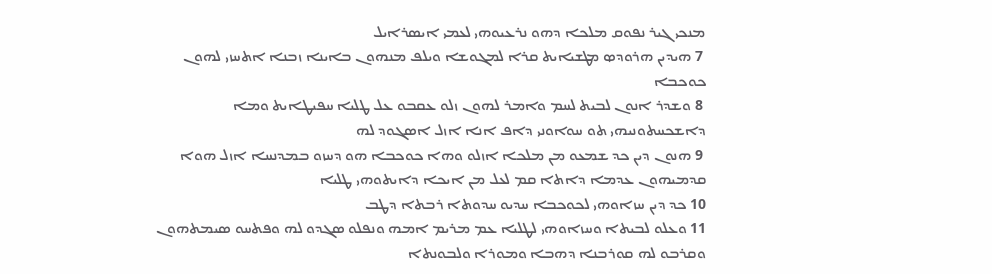ܡܢܟܝ ܓܝܪ ܢܦܘܩ ܡܠܟܐ ܕܗܘ ܢܪܥܝܘܗܝ ܠܥܡܝ ܐܝܤܪܐܝܠ
 7 ܗܝܕܝܢ ܗܪܘܕܤ ܡܛܫܝܐܝܬ ܩܪܐ ܠܡܓܘܫܐ ܘܝܠܦ ܡܢܗܘܢ ܒܐܝܢܐ ܙܒܢܐ ܐܬܚܙܝ ܠܗܘܢ ܟܘܟܒܐ
 8 ܘܫܕܪ ܐܢܘܢ ܠܒܝܬ ܠܚܡ ܘܐܡܪ ܠܗܘܢ ܙܠܘ ܥܩܒܘ ܥܠ ܛܠܝܐ ܚܦܝܛܐܝܬ ܘܡܐ ܕܐܫܟܚܬܘܢܝܗܝ ܬܘ ܚܘܐܘܢܝ ܕܐܦ ܐܢܐ ܐܙܠ ܐܤܓܘܕ ܠܗ
 9 ܗܢܘܢ ܕܝܢ ܟܕ ܫܡܥܘ ܡܢ ܡܠܟܐ ܐܙܠܘ ܘܗܐ ܟܘܟܒܐ ܗܘ ܕܚܙܘ ܒܡܕܢܚܐ ܐܙܠ ܗܘܐ ܩܕܡܝܗܘܢ ܥܕܡܐ ܕܐܬܐ ܩܡ ܠܥܠ ܡܢ ܐܝܟܐ ܕܐܝܬܘܗܝ ܛܠܝܐ
10 ܟܕ ܕܝܢ ܚܙܐܘܗܝ ܠܟܘܟܒܐ ܚܕܝܘ ܚܕܘܬܐ ܪܒܬܐ ܕܛܒ
11 ܘܥܠܘ ܠܒܝܬܐ ܘܚܙܐܘܗܝ ܠܛܠܝܐ ܥܡ ܡܪܝܡ ܐܡܗ ܘܢܦܠܘ ܤܓܕܘ ܠܗ ܘܦܬܚܘ ܤܝܡܬܗܘܢ ܘܩܪܒܘ ܠܗ ܩܘܪܒܢܐ ܕܗܒܐ ܘܡܘܪܐ ܘܠܒܘܢܬܐ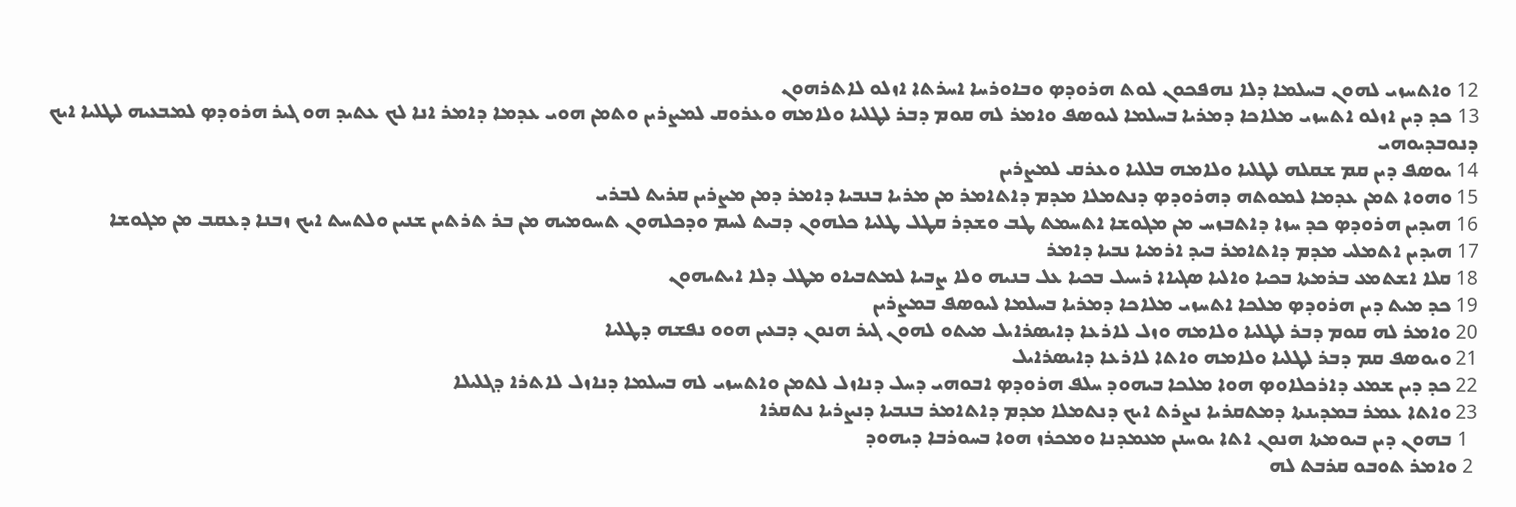12 ܘܐܬܚܙܝ ܠܗܘܢ ܒܚܠܡܐ ܕܠܐ ܢܗܦܟܘܢ ܠܘܬ ܗܪܘܕܤ ܘܒܐܘܪܚܐ ܐܚܪܬܐ ܐܙܠܘ ܠܐܬܪܗܘܢ
13 ܟܕ ܕܝܢ ܐܙܠܘ ܐܬܚܙܝ ܡܠܐܟܐ ܕܡܪܝܐ ܒܚܠܡܐ ܠܝܘܤܦ ܘܐܡܪ ܠܗ ܩܘܡ ܕܒܪ ܠܛܠܝܐ ܘܠܐܡܗ ܘܥܪܘܩ ܠܡܨܪܝܢ ܘܬܡܢ ܗܘܝ ܥܕܡܐ ܕܐܡܪ ܐܢܐ ܠܟ ܥܬܝܕ ܗܘ ܓܝܪ ܗܪܘܕܤ ܠܡܒܥܝܗ ܠܛܠܝܐ ܐܝܟ ܕܢܘܒܕܝܘܗܝ
14 ܝܘܤܦ ܕܝܢ ܩܡ ܫܩܠܗ ܠܛܠܝܐ ܘܠܐܡܗ ܒܠܠܝܐ ܘܥܪܩ ܠܡܨܪܝܢ
15 ܘܗܘܐ ܬܡܢ ܥܕܡܐ ܠܡܘܬܗ ܕܗܪܘܕܤ ܕܢܬܡܠܐ ܡܕܡ ܕܐܬܐܡܪ ܡܢ ܡܪܝܐ ܒܢܒܝܐ ܕܐܡܪ ܕܡܢ ܡܨܪܝܢ ܩܪܝܬ ܠܒܪܝ
16 ܗܝܕܝܢ ܗܪܘܕܤ ܟܕ ܚܙܐ ܕܐܬܒܙܚ ܡܢ ܡܓܘܫܐ ܐܬܚܡܬ ܛܒ ܘܫܕܪ ܩܛܠ ܛܠܝܐ ܟܠܗܘܢ ܕܒܝܬ ܠܚܡ ܘܕܟܠܗܘܢ ܬܚܘܡܝܗ ܡܢ ܒܪ ܬܪܬܝܢ ܫܢܝܢ ܘܠܬܚܬ ܐܝܟ ܙܒܢܐ ܕܥܩܒ ܡܢ ܡܓܘܫܐ
17 ܗܝܕܝܢ ܐܬܡܠܝ ܡܕܡ ܕܐܬܐܡܪ ܒܝܕ ܐܪܡܝܐ ܢܒܝܐ ܕܐܡܪ
18 ܩܠܐ ܐܫܬܡܥ ܒܪܡܬܐ ܒܟܝܐ ܘܐܠܝܐ ܤܓܝܐܐ ܪܚܝܠ ܒܟܝܐ ܥܠ ܒܢܝܗ ܘܠܐ ܨܒܝܐ ܠܡܬܒܝܐܘ ܡܛܠ ܕܠܐ ܐܝܬܝܗܘܢ
19 ܟܕ ܡܝܬ ܕܝܢ ܗܪܘܕܤ ܡܠܟܐ ܐܬܚܙܝ ܡܠܐܟܐ ܕܡܪܝܐ ܒܚܠܡܐ ܠܝܘܤܦ ܒܡܨܪܝܢ
20 ܘܐܡܪ ܠܗ ܩܘܡ ܕܒܪ ܠܛܠܝܐ ܘܠܐܡܗ ܘܙܠ ܠܐܪܥܐ ܕܐܝܤܪܐܝܠ ܡܝܬܘ ܠܗܘܢ ܓܝܪ ܗܢܘܢ ܕܒܥܝܢ ܗܘܘ ܢܦܫܗ ܕܛܠܝܐ
21 ܘܝܘܤܦ ܩܡ ܕܒܪ ܠܛܠܝܐ ܘܠܐܡܗ ܘܐܬܐ ܠܐܪܥܐ ܕܐܝܤܪܐܝܠ
22 ܟܕ ܕܝܢ ܫܡܥ ܕܐܪܟܠܐܘܤ ܗܘܐ ܡܠܟܐ ܒܝܗܘܕ ܚܠܦ ܗܪܘܕܤ ܐܒܘܗܝ ܕܚܠ ܕܢܐܙܠ ܠܬܡܢ ܘܐܬܚܙܝ ܠܗ ܒܚܠܡܐ ܕܢܐܙܠ ܠܐܬܪܐ ܕܓܠܝܠܐ
23 ܘܐܬܐ ܥܡܪ ܒܡܕܝܢܬܐ ܕܡܬܩܪܝܐ ܢܨܪܬ ܐܝܟ ܕܢܬܡܠܐ ܡܕܡ ܕܐܬܐܡܪ ܒܢܒܝܐ ܕܢܨܪܝܐ ܢܬܩܪܐ
  1 ܒܗܘܢ ܕܝܢ ܒܝܘܡܬܐ ܗܢܘܢ ܐܬܐ ܝܘܚܢܢ ܡܥܡܕܢܐ ܘܡܟܪܙ ܗܘܐ ܒܚܘܪܒܐ ܕܝܗܘܕ
 2 ܘܐܡܪ ܬܘܒܘ ܩܪܒܬ ܠܗ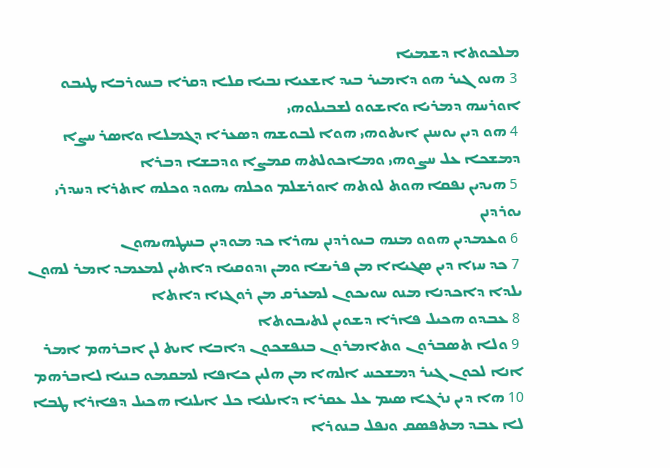ܡܠܟܘܬܐ ܕܫܡܝܐ
 3 ܗܢܘ ܓܝܪ ܗܘ ܕܐܡܝܪ ܒܝܕ ܐܫܥܝܐ ܢܒܝܐ ܩܠܐ ܕܩܪܐ ܒܚܘܪܒܐ ܛܝܒܘ ܐܘܪܚܗ ܕܡܪܝܐ ܘܐܫܘܘ ܠܫܒܝܠܘܗܝ
 4 ܗܘ ܕܝܢ ܝܘܚܢܢ ܐܝܬܘܗܝ ܗܘܐ ܠܒܘܫܗ ܕܤܥܪܐ ܕܓܡܠܐ ܘܐܤܪ ܚܨܐ ܕܡܫܟܐ ܥܠ ܚܨܘܗܝ ܘܡܐܟܘܠܬܗ ܩܡܨܐ ܘܕܒܫܐ ܕܒܪܐ
 5 ܗܝܕܝܢ ܢܦܩܐ ܗܘܬ ܠܘܬܗ ܐܘܪܫܠܡ ܘܟܠܗ ܝܗܘܕ ܘܟܠܗ ܐܬܪܐ ܕܚܕܪܝ ܝܘܪܕܢܢ
 6 ܘܥܡܕܝܢ ܗܘܘ ܡܢܗ ܒܝܘܪܕܢܢ ܢܗܪܐ ܟܕ ܡܘܕܝܢ ܒܚܛܗܝܗܘܢ
 7 ܟܕ ܚܙܐ ܕܝܢ ܤܓܝܐܐ ܡܢ ܦܪܝܫܐ ܘܡܢ ܙܕܘܩܝܐ ܕܐܬܝܢ ܠܡܥܡܕ ܐܡܪ ܠܗܘܢ ܝܠܕܐ ܕܐܟܕܢܐ ܡܢܘ ܚܘܝܟܘܢ ܠܡܥܪܩ ܡܢ ܪܘܓܙܐ ܕܐܬܐ
 8 ܥܒܕܘ ܗܟܝܠ ܦܐܪܐ ܕܫܘܝܢ ܠܬܝܒܘܬܐ
 9 ܘܠܐ ܬܤܒܪܘܢ ܘܬܐܡܪܘܢ ܒܢܦܫܟܘܢ ܕܐܒܐ ܐܝܬ ܠܢ ܐܒܪܗܡ ܐܡܪ ܐܢܐ ܠܟܘܢ ܓܝܪ ܕܡܫܟܚ ܐܠܗܐ ܡܢ ܗܠܝܢ ܟܐܦܐ ܠܡܩܡܘ ܒܢܝܐ ܠܐܒܪܗܡ
10 ܗܐ ܕܝܢ ܢܪܓܐ ܤܝܡ ܥܠ ܥܩܪܐ ܕܐܝܠܢܐ ܟܠ ܐܝܠܢܐ ܗܟܝܠ ܕܦܐܪܐ ܛܒܐ ܠܐ ܥܒܕ ܡܬܦܤܩ ܘܢܦܠ ܒܢܘܪܐ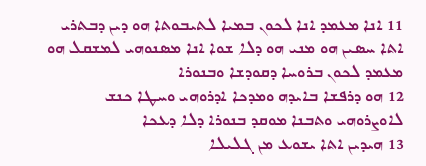11 ܐܢܐ ܡܥܡܕ ܐܢܐ ܠܟܘܢ ܒܡܝܐ ܠܬܝܒܘܬܐ ܗܘ ܕܝܢ ܕܒܬܪܝ ܐܬܐ ܚܤܝܢ ܗܘ ܡܢܝ ܗܘ ܕܠܐ ܫܘܐ ܐܢܐ ܡܤܢܘܗܝ ܠܡܫܩܠ ܗܘ ܡܥܡܕ ܠܟܘܢ ܒܪܘܚܐ ܕܩܘܕܫܐ ܘܒܢܘܪܐ
12 ܗܘ ܕܪܦܫܐ ܒܐܝܕܗ ܘܡܕܟܐ ܐܕܪܘܗܝ ܘܚܛܐ ܟܢܫ ܠܐܘܨܪܘܗܝ ܘܬܒܢܐ ܡܘܩܕ ܒܢܘܪܐ ܕܠܐ ܕܥܟܐ
13 ܗܝܕܝܢ ܐܬܐ ܝܫܘܥ ܡܢ ܓܠܝܠܐ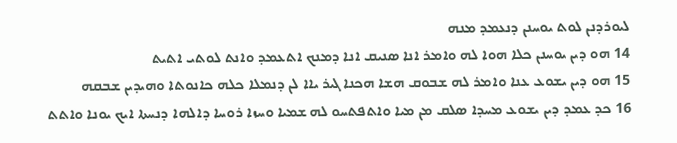ܠܝܘܪܕܢܢ ܠܘܬ ܝܘܚܢܢ ܕܢܥܡܕ ܡܢܗ
14 ܗܘ ܕܝܢ ܝܘܚܢܢ ܟܠܐ ܗܘܐ ܠܗ ܘܐܡܪ ܐܢܐ ܤܢܝܩ ܐܢܐ ܕܡܢܟ ܐܬܥܡܕ ܘܐܢܬ ܠܘܬܝ ܐܬܝܬ
15 ܗܘ ܕܝܢ ܝܫܘܥ ܥܢܐ ܘܐܡܪ ܠܗ ܫܒܘܩ ܗܫܐ ܗܟܢܐ ܓܝܪ ܝܐܐ ܠܢ ܕܢܡܠܐ ܟܠܗ ܟܐܢܘܬܐ ܘܗܝܕܝܢ ܫܒܩܗ
16 ܟܕ ܥܡܕ ܕܝܢ ܝܫܘܥ ܡܚܕܐ ܤܠܩ ܡܢ ܡܝܐ ܘܐܬܦܬܚܘ ܠܗ ܫܡܝܐ ܘܚܙܐ ܪܘܚܐ ܕܐܠܗܐ ܕܢܚܬܐ ܐܝܟ ܝܘܢܐ ܘܐܬܬ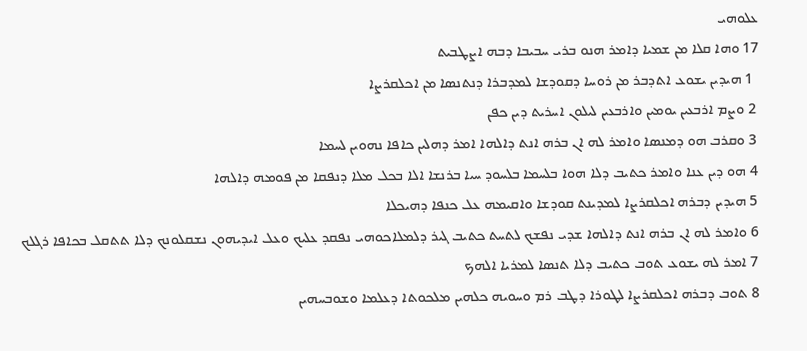ܥܠܘܗܝ
17 ܘܗܐ ܩܠܐ ܡܢ ܫܡܝܐ ܕܐܡܪ ܗܢܘ ܒܪܝ ܚܒܝܒܐ ܕܒܗ ܐܨܛܒܝܬ
  1 ܗܝܕܝܢ ܝܫܘܥ ܐܬܕܒܪ ܡܢ ܪܘܚܐ ܕܩܘܕܫܐ ܠܡܕܒܪܐ ܕܢܬܢܤܐ ܡܢ ܐܟܠܩܪܨܐ
 2 ܘܨܡ ܐܪܒܥܝܢ ܝܘܡܝܢ ܘܐܪܒܥܝܢ ܠܝܠܘܢ ܐܚܪܝܬ ܕܝܢ ܟܦܢ
 3 ܘܩܪܒ ܗܘ ܕܡܢܤܐ ܘܐܡܪ ܠܗ ܐܢ ܒܪܗ ܐܢܬ ܕܐܠܗܐ ܐܡܪ ܕܗܠܝܢ ܟܐܦܐ ܢܗܘܝܢ ܠܚܡܐ
 4 ܗܘ ܕܝܢ ܥܢܐ ܘܐܡܪ ܟܬܝܒ ܕܠܐ ܗܘܐ ܒܠܚܡܐ ܒܠܚܘܕ ܚܝܐ ܒܪܢܫܐ ܐܠܐ ܒܟܠ ܡܠܐ ܕܢܦܩܐ ܡܢ ܦܘܡܗ ܕܐܠܗܐ
 5 ܗܝܕܝܢ ܕܒܪܗ ܐܟܠܩܪܨܐ ܠܡܕܝܢܬ ܩܘܕܫܐ ܘܐܩܝܡܗ ܥܠ ܟܢܦܐ ܕܗܝܟܠܐ
 6 ܘܐܡܪ ܠܗ ܐܢ ܒܪܗ ܐܢܬ ܕܐܠܗܐ ܫܕܝ ܢܦܫܟ ܠܬܚܬ ܟܬܝܒ ܓܝܪ ܕܠܡܠܐܟܘܗܝ ܢܦܩܕ ܥܠܝܟ ܘܥܠ ܐܝܕܝܗܘܢ ܢܫܩܠܘܢܟ ܕܠܐ ܬܬܩܠ ܒܟܐܦܐ ܪܓܠܟ
 7 ܐܡܪ ܠܗ ܝܫܘܥ ܬܘܒ ܟܬܝܒ ܕܠܐ ܬܢܤܐ ܠܡܪܝܐ ܐܠܗܟ
 8 ܬܘܒ ܕܒܪܗ ܐܟܠܩܪܨܐ ܠܛܘܪܐ ܕܛܒ ܪܡ ܘܚܘܝܗ ܟܠܗܝܢ ܡܠܟܘܬܐ ܕܥܠܡܐ ܘܫܘܒܚܗܝܢ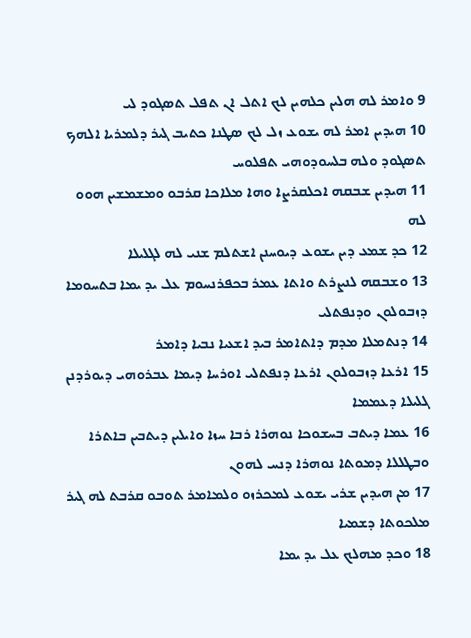9 ܘܐܡܪ ܠܗ ܗܠܝܢ ܟܠܗܝܢ ܠܟ ܐܬܠ ܐܢ ܬܦܠ ܬܤܓܘܕ ܠܝ
10 ܗܝܕܝܢ ܐܡܪ ܠܗ ܝܫܘܥ ܙܠ ܠܟ ܤܛܢܐ ܟܬܝܒ ܓܝܪ ܕܠܡܪܝܐ ܐܠܗܟ ܬܤܓܘܕ ܘܠܗ ܒܠܚܘܕܘܗܝ ܬܦܠܘܚ
11 ܗܝܕܝܢ ܫܒܩܗ ܐܟܠܩܪܨܐ ܘܗܐ ܡܠܐܟܐ ܩܪܒܘ ܘܡܫܡܫܝܢ ܗܘܘ ܠܗ
12 ܟܕ ܫܡܥ ܕܝܢ ܝܫܘܥ ܕܝܘܚܢܢ ܐܫܬܠܡ ܫܢܝ ܠܗ ܠܓܠܝܠܐ
13 ܘܫܒܩܗ ܠܢܨܪܬ ܘܐܬܐ ܥܡܪ ܒܟܦܪܢܚܘܡ ܥܠ ܝܕ ܝܡܐ ܒܬܚܘܡܐ ܕܙܒܘܠܘܢ ܘܕܢܦܬܠܝ
14 ܕܢܬܡܠܐ ܡܕܡ ܕܐܬܐܡܪ ܒܝܕ ܐܫܥܝܐ ܢܒܝܐ ܕܐܡܪ
15 ܐܪܥܐ ܕܙܒܘܠܘܢ ܐܪܥܐ ܕܢܦܬܠܝ ܐܘܪܚܐ ܕܝܡܐ ܥܒܪܘܗܝ ܕܝܘܪܕܢܢ ܓܠܝܠܐ ܕܥܡܡܐ
16 ܥܡܐ ܕܝܬܒ ܒܚܫܘܟܐ ܢܘܗܪܐ ܪܒܐ ܚܙܐ ܘܐܝܠܝܢ ܕܝܬܒܝܢ ܒܐܬܪܐ ܘܒܛܠܠܐ ܕܡܘܬܐ ܢܘܗܪܐ ܕܢܚ ܠܗܘܢ
17 ܡܢ ܗܝܕܝܢ ܫܪܝ ܝܫܘܥ ܠܡܟܪܙܘ ܘܠܡܐܡܪ ܬܘܒܘ ܩܪܒܬ ܠܗ ܓܝܪ ܡܠܟܘܬܐ ܕܫܡܝܐ
18 ܘܟܕ ܡܗܠܟ ܥܠ ܝܕ ܝܡܐ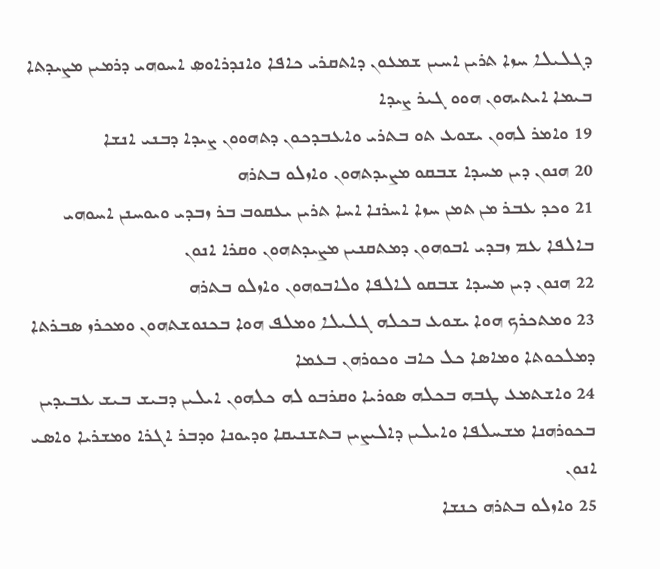ܕܓܠܝܠܐ ܚܙܐ ܬܪܝܢ ܐܚܝܢ ܫܡܥܘܢ ܕܐܬܩܪܝ ܟܐܦܐ ܘܐܢܕܪܐܘܤ ܐܚܘܗܝ ܕܪܡܝܢ ܡܨܝܕܬܐ ܒܝܡܐ ܐܝܬܝܗܘܢ ܗܘܘ ܓܝܪ ܨܝܕܐ
19 ܘܐܡܪ ܠܗܘܢ ܝܫܘܥ ܬܘ ܒܬܪܝ ܘܐܥܒܕܟܘܢ ܕܬܗܘܘܢ ܨܝܕܐ ܕܒܢܝ ܐܢܫܐ
20 ܗܢܘܢ ܕܝܢ ܡܚܕܐ ܫܒܩܘ ܡܨܝܕܬܗܘܢ ܘܐܙܠܘ ܒܬܪܗ
21 ܘܟܕ ܥܒܪ ܡܢ ܬܡܢ ܚܙܐ ܐܚܪܢܐ ܐܚܐ ܬܪܝܢ ܝܥܩܘܒ ܒܪ ܙܒܕܝ ܘܝܘܚܢܢ ܐܚܘܗܝ ܒܐܠܦܐ ܥܡ ܙܒܕܝ ܐܒܘܗܘܢ ܕܡܬܩܢܝܢ ܡܨܝܕܬܗܘܢ ܘܩܪܐ ܐܢܘܢ
22 ܗܢܘܢ ܕܝܢ ܡܚܕܐ ܫܒܩܘ ܠܐܠܦܐ ܘܠܐܒܘܗܘܢ ܘܐܙܠܘ ܒܬܪܗ
23 ܘܡܬܟܪܟ ܗܘܐ ܝܫܘܥ ܒܟܠܗ ܓܠܝܠܐ ܘܡܠܦ ܗܘܐ ܒܟܢܘܫܬܗܘܢ ܘܡܟܪܙ ܤܒܪܬܐ ܕܡܠܟܘܬܐ ܘܡܐܤܐ ܟܠ ܟܐܒ ܘܟܘܪܗܢ ܒܥܡܐ
24 ܘܐܫܬܡܥ ܛܒܗ ܒܟܠܗ ܤܘܪܝܐ ܘܩܪܒܘ ܠܗ ܟܠܗܘܢ ܐܝܠܝܢ ܕܒܝܫ ܒܝܫ ܥܒܝܕܝܢ ܒܟܘܪܗܢܐ ܡܫܚܠܦܐ ܘܐܝܠܝܢ ܕܐܠܝܨܝܢ ܒܬܫܢܝܩܐ ܘܕܝܘܢܐ ܘܕܒܪ ܐܓܪܐ ܘܡܫܪܝܐ ܘܐܤܝ ܐܢܘܢ
25 ܘܐܙܠܘ ܒܬܪܗ ܟܢܫܐ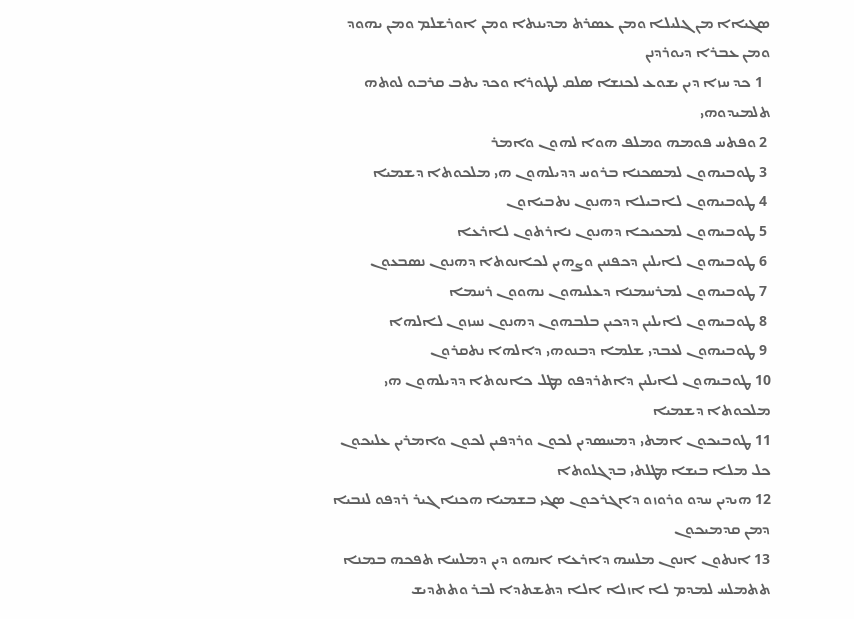ܤܓܝܐܐ ܡܢ ܓܠܝܠܐ ܘܡܢ ܥܤܪܬ ܡܕܝܢܬܐ ܘܡܢ ܐܘܪܫܠܡ ܘܡܢ ܝܗܘܕ ܘܡܢ ܥܒܪܐ ܕܝܘܪܕܢܢ
  1 ܟܕ ܚܙܐ ܕܝܢ ܝܫܘܥ ܠܟܢܫܐ ܤܠܩ ܠܛܘܪܐ ܘܟܕ ܝܬܒ ܩܪܒܘ ܠܘܬܗ ܬܠܡܝܕܘܗܝ
 2 ܘܦܬܚ ܦܘܡܗ ܘܡܠܦ ܗܘܐ ܠܗܘܢ ܘܐܡܪ
 3 ܛܘܒܝܗܘܢ ܠܡܤܟܢܐ ܒܪܘܚ ܕܕܝܠܗܘܢ ܗܝ ܡܠܟܘܬܐ ܕܫܡܝܐ
 4 ܛܘܒܝܗܘܢ ܠܐܒܝܠܐ ܕܗܢܘܢ ܢܬܒܝܐܘܢ
 5 ܛܘܒܝܗܘܢ ܠܡܟܝܟܐ ܕܗܢܘܢ ܢܐܪܬܘܢ ܠܐܪܥܐ
 6 ܛܘܒܝܗܘܢ ܠܐܝܠܝܢ ܕܟܦܢܝܢ ܘܨܗܝܢ ܠܟܐܢܘܬܐ ܕܗܢܘܢ ܢܤܒܥܘܢ
 7 ܛܘܒܝܗܘܢ ܠܡܪܚܡܢܐ ܕܥܠܝܗܘܢ ܢܗܘܘܢ ܪܚܡܐ
 8 ܛܘܒܝܗܘܢ ܠܐܝܠܝܢ ܕܕܟܝܢ ܒܠܒܗܘܢ ܕܗܢܘܢ ܢܚܙܘܢ ܠܐܠܗܐ
 9 ܛܘܒܝܗܘܢ ܠܥܒܕܝ ܫܠܡܐ ܕܒܢܘܗܝ ܕܐܠܗܐ ܢܬܩܪܘܢ
10 ܛܘܒܝܗܘܢ ܠܐܝܠܝܢ ܕܐܬܪܕܦܘ ܡܛܠ ܟܐܢܘܬܐ ܕܕܝܠܗܘܢ ܗܝ ܡܠܟܘܬܐ ܕܫܡܝܐ
11 ܛܘܒܝܟܘܢ ܐܡܬܝ ܕܡܚܤܕܝܢ ܠܟܘܢ ܘܪܕܦܝܢ ܠܟܘܢ ܘܐܡܪܝܢ ܥܠܝܟܘܢ ܟܠ ܡܠܐ ܒܝܫܐ ܡܛܠܬܝ ܒܕܓܠܘܬܐ
12 ܗܝܕܝܢ ܚܕܘ ܘܪܘܙܘ ܕܐܓܪܟܘܢ ܤܓܝ ܒܫܡܝܐ ܗܟܢܐ ܓܝܪ ܪܕܦܘ ܠܢܒܝܐ ܕܡܢ ܩܕܡܝܟܘܢ
13 ܐܢܬܘܢ ܐܢܘܢ ܡܠܚܗ ܕܐܪܥܐ ܐܢܗܘ ܕܝܢ ܕܡܠܚܐ ܬܦܟܗ ܒܡܢܐ ܬܬܡܠܚ ܠܡܕܡ ܠܐ ܐܙܠܐ ܐܠܐ ܕܬܫܬܕܐ ܠܒܪ ܘܬܬܕܝܫ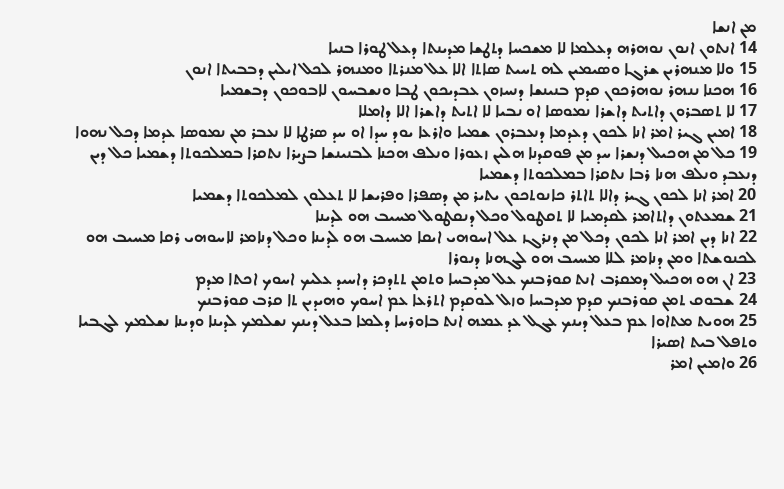ܡܢ ܐܢܫܐ
14 ܐܢܬܘܢ ܐܢܘܢ ܢܘܗܪܗ ܕܥܠܡܐ ܠܐ ܡܫܟܚܐ ܕܬܛܫܐ ܡܕܝܢܬܐ ܕܥܠ ܛܘܪܐ ܒܢܝܐ
15 ܘܠܐ ܡܢܗܪܝܢ ܫܪܓܐ ܘܤܝܡܝܢ ܠܗ ܬܚܝܬ ܤܐܬܐ ܐܠܐ ܥܠ ܡܢܪܬܐ ܘܡܢܗܪ ܠܟܠ ܐܝܠܝܢ ܕܒܒܝܬܐ ܐܢܘܢ
16 ܗܟܢܐ ܢܢܗܪ ܢܘܗܪܟܘܢ ܩܕܡ ܒܢܝܢܫܐ ܕܢܚܙܘܢ ܥܒܕܝܟܘܢ ܛܒܐ ܘܢܫܒܚܘܢ ܠܐܒܘܟܘܢ ܕܒܫܡܝܐ
17 ܠܐ ܬܤܒܪܘܢ ܕܐܬܝܬ ܕܐܫܪܐ ܢܡܘܤܐ ܐܘ ܢܒܝܐ ܠܐ ܐܬܝܬ ܕܐܫܪܐ ܐܠܐ ܕܐܡܠܐ
18 ܐܡܝܢ ܓܝܪ ܐܡܪ ܐܢܐ ܠܟܘܢ ܕܥܕܡܐ ܕܢܥܒܪܘܢ ܫܡܝܐ ܘܐܪܥܐ ܝܘܕ ܚܕܐ ܐܘ ܚܕ ܤܪܛܐ ܠܐ ܢܥܒܪ ܡܢ ܢܡܘܤܐ ܥܕܡܐ ܕܟܠ ܢܗܘܐ
19 ܟܠ ܡܢ ܗܟܝܠ ܕܢܫܪܐ ܚܕ ܡܢ ܦܘܩܕܢܐ ܗܠܝܢ ܙܥܘܪܐ ܘܢܠܦ ܗܟܢܐ ܠܒܢܝܢܫܐ ܒܨܝܪܐ ܢܬܩܪܐ ܒܡܠܟܘܬܐ ܕܫܡܝܐ ܟܠ ܕܝܢ ܕܢܥܒܕ ܘܢܠܦ ܗܢܐ ܪܒܐ ܢܬܩܪܐ ܒܡܠܟܘܬܐ ܕܫܡܝܐ
20 ܐܡܪ ܐܢܐ ܠܟܘܢ ܓܝܪ ܕܐܠܐ ܬܐܬܪ ܟܐܢܘܬܟܘܢ ܝܬܝܪ ܡܢ ܕܤܦܪܐ ܘܦܪܝܫܐ ܠܐ ܬܥܠܘܢ ܠܡܠܟܘܬܐ ܕܫܡܝܐ
21 ܫܡܥܬܘܢ ܕܐܬܐܡܪ ܠܩܕܡܝܐ ܠܐ ܬܩܛܘܠ ܘܟܠ ܕܢܩܛܘܠ ܡܚܝܒ ܗܘ ܠܕܝܢܐ
22 ܐܢܐ ܕܝܢ ܐܡܪ ܐܢܐ ܠܟܘܢ ܕܟܠ ܡܢ ܕܢܪܓܙ ܥܠ ܐܚܘܗܝ ܐܝܩܐ ܡܚܝܒ ܗܘ ܠܕܝܢܐ ܘܟܠ ܕܢܐܡܪ ܠܐܚܘܗܝ ܪܩܐ ܡܚܝܒ ܗܘ ܠܟܢܘܫܬܐ ܘܡܢ ܕܢܐܡܪ ܠܠܐ ܡܚܝܒ ܗܘ ܠܓܗܢܐ ܕܢܘܪܐ
23 ܐܢ ܗܘ ܗܟܝܠ ܕܡܩܪܒ ܐܢܬ ܩܘܪܒܢܟ ܥܠ ܡܕܒܚܐ ܘܬܡܢ ܬܬܕܟܪ ܕܐܚܝܕ ܥܠܝܟ ܐܚܘܟ ܐܟܬܐ ܡܕܡ
24 ܫܒܘܩ ܬܡܢ ܩܘܪܒܢܟ ܩܕܡ ܡܕܒܚܐ ܘܙܠ ܠܘܩܕܡ ܐܬܪܥܐ ܥܡ ܐܚܘܟ ܘܗܝܕܝܢ ܬܐ ܩܪܒ ܩܘܪܒܢܟ
25 ܗܘܝܬ ܡܬܐܘܐ ܥܡ ܒܥܠ ܕܝܢܟ ܥܓܠ ܥܕ ܥܡܗ ܐܢܬ ܒܐܘܪܚܐ ܕܠܡܐ ܒܥܠ ܕܝܢܟ ܢܫܠܡܟ ܠܕܝܢܐ ܘܕܝܢܐ ܢܫܠܡܟ ܠܓܒܝܐ ܘܬܦܠ ܒܝܬ ܐܤܝܪܐ
26 ܘܐܡܝܢ ܐܡܪ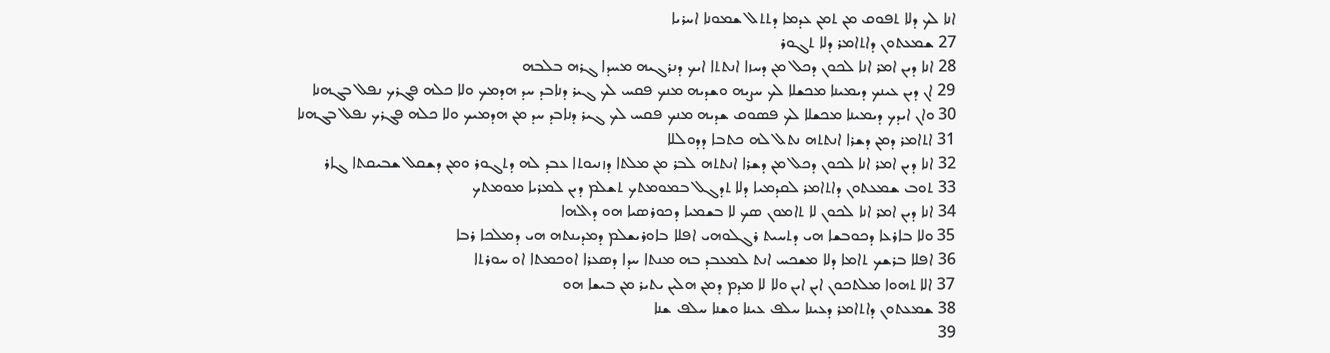ܐܢܐ ܠܟ ܕܠܐ ܬܦܘܩ ܡܢ ܬܡܢ ܥܕܡܐ ܕܬܬܠ ܫܡܘܢܐ ܐܚܪܝܐ
27 ܫܡܥܬܘܢ ܕܐܬܐܡܪ ܕܠܐ ܬܓܘܪ
28 ܐܢܐ ܕܝܢ ܐܡܪ ܐܢܐ ܠܟܘܢ ܕܟܠ ܡܢ ܕܚܙܐ ܐܢܬܬܐ ܐܝܟ ܕܢܪܓܝܗ ܡܚܕܐ ܓܪܗ ܒܠܒܗ
29 ܐܢ ܕܝܢ ܥܝܢܟ ܕܝܡܝܢܐ ܡܟܫܠܐ ܠܟ ܚܨܝܗ ܘܫܕܝܗ ܡܢܟ ܦܩܚ ܠܟ ܓܝܪ ܕܢܐܒܕ ܚܕ ܗܕܡܟ ܘܠܐ ܟܠܗ ܦܓܪܟ ܢܦܠ ܒܓܗܢܐ
30 ܘܐܢ ܐܝܕܟ ܕܝܡܝܢܐ ܡܟܫܠܐ ܠܟ ܦܤܘܩ ܫܕܝܗ ܡܢܟ ܦܩܚ ܠܟ ܓܝܪ ܕܢܐܒܕ ܚܕ ܡܢ ܗܕܡܝܟ ܘܠܐ ܟܠܗ ܦܓܪܟ ܢܦܠ ܒܓܗܢܐ
31 ܐܬܐܡܪ ܕܡܢ ܕܫܪܐ ܐܢܬܬܗ ܢܬܠ ܠܗ ܟܬܒܐ ܕܕܘܠܠܐ
32 ܐܢܐ ܕܝܢ ܐܡܪ ܐܢܐ ܠܟܘܢ ܕܟܠ ܡܢ ܕܫܪܐ ܐܢܬܬܗ ܠܒܪ ܡܢ ܡܠܬܐ ܕܙܢܝܘܬܐ ܥܒܕ ܠܗ ܕܬܓܘܪ ܘܡܢ ܕܫܩܠ ܫܒܝܩܬܐ ܓܐܪ
33 ܬܘܒ ܫܡܥܬܘܢ ܕܐܬܐܡܪ ܠܩܕܡܝܐ ܕܠܐ ܬܕܓܠ ܒܡܘܡܬܟ ܬܫܠܡ ܕܝܢ ܠܡܪܝܐ ܡܘܡܬܟ
34 ܐܢܐ ܕܝܢ ܐܡܪ ܐܢܐ ܠܟܘܢ ܠܐ ܬܐܡܘܢ ܤܟ ܠܐ ܒܫܡܝܐ ܕܟܘܪܤܝܐ ܗܘ ܕܐܠܗܐ
35 ܘܠܐ ܒܐܪܥܐ ܕܟܘܒܫܐ ܗܝ ܕܬܚܝܬ ܪܓܠܘܗܝ ܐܦܠܐ ܒܐܘܪܝܫܠܡ ܕܡܕܝܢܬܗ ܗܝ ܕܡܠܟܐ ܪܒܐ
36 ܐܦܠܐ ܒܪܫܟ ܬܐܡܐ ܕܠܐ ܡܫܟܚ ܐܢܬ ܠܡܥܒܕ ܒܗ ܡܢܬܐ ܚܕܐ ܕܤܥܪܐ ܐܘܟܡܬܐ ܐܘ ܚܘܪܬܐ
37 ܐܠܐ ܬܗܘܐ ܡܠܬܟܘܢ ܐܝܢ ܐܝܢ ܘܠܐ ܠܐ ܡܕܡ ܕܡܢ ܗܠܝܢ ܝܬܝܪ ܡܢ ܒܝܫܐ ܗܘ
38 ܫܡܥܬܘܢ ܕܐܬܐܡܪ ܕܥܝܢܐ ܚܠܦ ܥܝܢܐ ܘܫܢܐ ܚܠܦ ܫܢܐ
39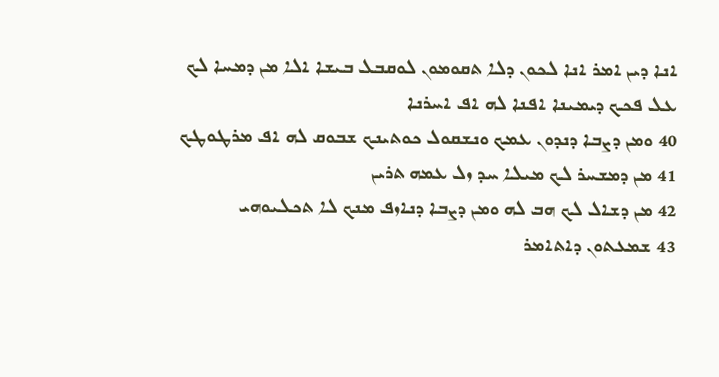ܐܢܐ ܕܝܢ ܐܡܪ ܐܢܐ ܠܟܘܢ ܕܠܐ ܬܩܘܡܘܢ ܠܘܩܒܠ ܒܝܫܐ ܐܠܐ ܡܢ ܕܡܚܐ ܠܟ ܥܠ ܦܟܟ ܕܝܡܝܢܐ ܐܦܢܐ ܠܗ ܐܦ ܐܚܪܢܐ
40 ܘܡܢ ܕܨܒܐ ܕܢܕܘܢ ܥܡܟ ܘܢܫܩܘܠ ܟܘܬܝܢܟ ܫܒܘܩ ܠܗ ܐܦ ܡܪܛܘܛܟ
41 ܡܢ ܕܡܫܚܪ ܠܟ ܡܝܠܐ ܚܕ ܙܠ ܥܡܗ ܬܪܝܢ
42 ܡܢ ܕܫܐܠ ܠܟ ܗܒ ܠܗ ܘܡܢ ܕܨܒܐ ܕܢܐܙܦ ܡܢܟ ܠܐ ܬܟܠܝܘܗܝ
43 ܫܡܥܬܘܢ ܕܐܬܐܡܪ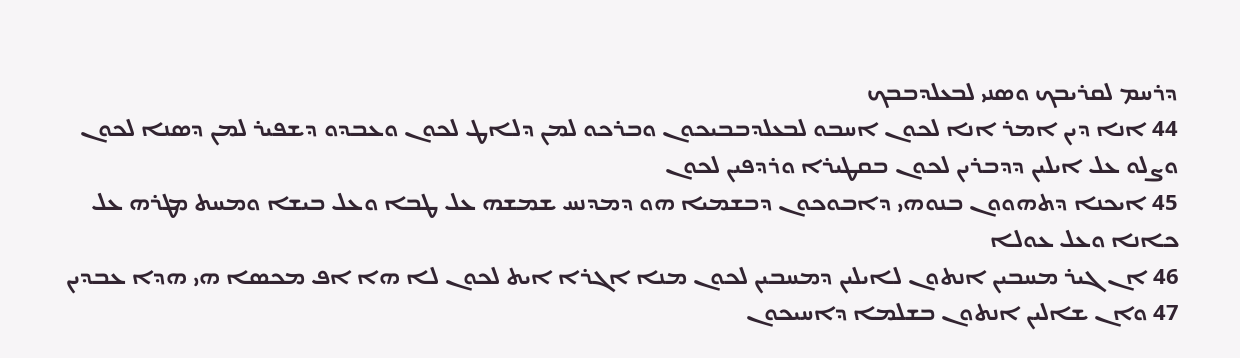ܕܪܚܡ ܠܩܪܝܒܟ ܘܤܢܝ ܠܒܥܠܕܒܒܟ
44 ܐܢܐ ܕܝܢ ܐܡܪ ܐܢܐ ܠܟܘܢ ܐܚܒܘ ܠܒܥܠܕܒܒܝܟܘܢ ܘܒܪܟܘ ܠܡܢ ܕܠܐܛ ܠܟܘܢ ܘܥܒܕܘ ܕܫܦܝܪ ܠܡܢ ܕܤܢܐ ܠܟܘܢ ܘܨܠܘ ܥܠ ܐܝܠܝܢ ܕܕܒܪܝܢ ܠܟܘܢ ܒܩܛܝܪܐ ܘܪܕܦܝܢ ܠܟܘܢ
45 ܐܝܟܢܐ ܕܬܗܘܘܢ ܒܢܘܗܝ ܕܐܒܘܟܘܢ ܕܒܫܡܝܐ ܗܘ ܕܡܕܢܚ ܫܡܫܗ ܥܠ ܛܒܐ ܘܥܠ ܒܝܫܐ ܘܡܚܬ ܡܛܪܗ ܥܠ ܟܐܢܐ ܘܥܠ ܥܘܠܐ
46 ܐܢ ܓܝܪ ܡܚܒܝܢ ܐܢܬܘܢ ܠܐܝܠܝܢ ܕܡܚܒܝܢ ܠܟܘܢ ܡܢܐ ܐܓܪܐ ܐܝܬ ܠܟܘܢ ܠܐ ܗܐ ܐܦ ܡܟܤܐ ܗܝ ܗܕܐ ܥܒܕܝܢ
47 ܘܐܢ ܫܐܠܝܢ ܐܢܬܘܢ ܒܫܠܡܐ ܕܐܚܝܟܘܢ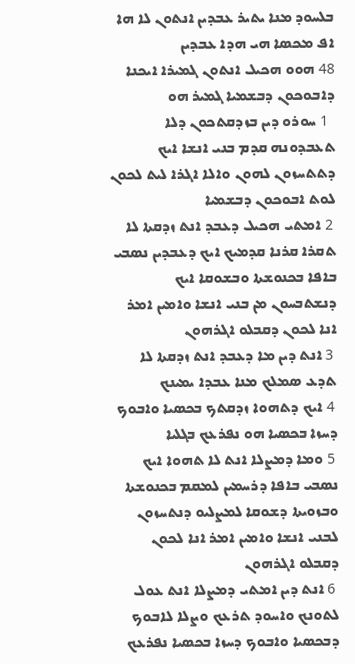ܒܠܚܘܕ ܡܢܐ ܝܬܝܪ ܥܒܕܝܢ ܐܢܬܘܢ ܠܐ ܗܐ ܐܦ ܡܟܤܐ ܗܝ ܗܕܐ ܥܒܕܝܢ
48 ܗܘܘ ܗܟܝܠ ܐܢܬܘܢ ܓܡܝܪܐ ܐܝܟܢܐ ܕܐܒܘܟܘܢ ܕܒܫܡܝܐ ܓܡܝܪ ܗܘ
  1 ܚܘܪܘ ܕܝܢ ܒܙܕܩܬܟܘܢ ܕܠܐ ܬܥܒܕܘܢܗ ܩܕܡ ܒܢܝ ܐܢܫܐ ܐܝܟ ܕܬܬܚܙܘܢ ܠܗܘܢ ܘܐܠܐ ܐܓܪܐ ܠܝܬ ܠܟܘܢ ܠܘܬ ܐܒܘܟܘܢ ܕܒܫܡܝܐ
 2 ܐܡܬܝ ܗܟܝܠ ܕܥܒܕ ܐܢܬ ܙܕܩܬܐ ܠܐ ܬܩܪܐ ܩܪܢܐ ܩܕܡܝܟ ܐܝܟ ܕܥܒܕܝܢ ܢܤܒܝ ܒܐܦܐ ܒܟܢܘܫܬܐ ܘܒܫܘܩܐ ܐܝܟ ܕܢܫܬܒܚܘܢ ܡܢ ܒܢܝ ܐܢܫܐ ܘܐܡܝܢ ܐܡܪ ܐܢܐ ܠܟܘܢ ܕܩܒܠܘ ܐܓܪܗܘܢ
 3 ܐܢܬ ܕܝܢ ܡܐ ܕܥܒܕ ܐܢܬ ܙܕܩܬܐ ܠܐ ܬܕܥ ܤܡܠܟ ܡܢܐ ܥܒܕܐ ܝܡܝܢܟ
 4 ܐܝܟ ܕܬܗܘܐ ܙܕܩܬܟ ܒܟܤܝܐ ܘܐܒܘܟ ܕܚܙܐ ܒܟܤܝܐ ܗܘ ܢܦܪܥܟ ܒܓܠܝܐ
 5 ܘܡܐ ܕܡܨܠܐ ܐܢܬ ܠܐ ܬܗܘܐ ܐܝܟ ܢܤܒܝ ܒܐܦܐ ܕܪܚܡܝܢ ܠܡܩܡ ܒܟܢܘܫܬܐ ܘܒܙܘܝܬܐ ܕܫܘܩܐ ܠܡܨܠܝܘ ܕܢܬܚܙܘܢ ܠܒܢܝ ܐܢܫܐ ܘܐܡܝܢ ܐܡܪ ܐܢܐ ܠܟܘܢ ܕܩܒܠܘ ܐܓܪܗܘܢ
 6 ܐܢܬ ܕܝܢ ܐܡܬܝ ܕܡܨܠܐ ܐܢܬ ܥܘܠ ܠܬܘܢܟ ܘܐܚܘܕ ܬܪܥܟ ܘܨܠܐ ܠܐܒܘܟ ܕܒܟܤܝܐ ܘܐܒܘܟ ܕܚܙܐ ܒܟܤܝܐ ܢܦܪܥܟ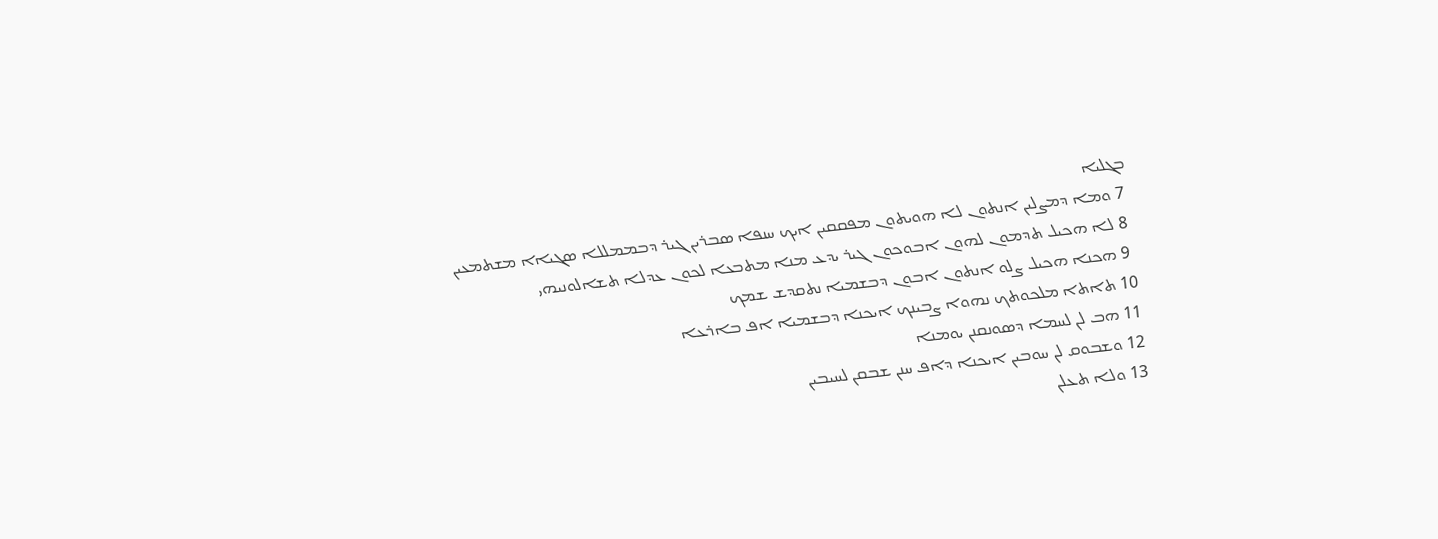ܒܓܠܝܐ
 7 ܘܡܐ ܕܡܨܠܝܢ ܐܢܬܘܢ ܠܐ ܗܘܝܬܘܢ ܡܦܩܩܝܢ ܐܝܟ ܚܢܦܐ ܤܒܪܝܢ ܓܝܪ ܕܒܡܡܠܠܐ ܤܓܝܐܐ ܡܫܬܡܥܝܢ
 8 ܠܐ ܗܟܝܠ ܬܕܡܘܢ ܠܗܘܢ ܐܒܘܟܘܢ ܓܝܪ ܝܕܥ ܡܢܐ ܡܬܒܥܐ ܠܟܘܢ ܥܕܠܐ ܬܫܐܠܘܢܝܗܝ
 9 ܗܟܢܐ ܗܟܝܠ ܨܠܘ ܐܢܬܘܢ ܐܒܘܢ ܕܒܫܡܝܐ ܢܬܩܕܫ ܫܡܟ
10 ܬܐܬܐ ܡܠܟܘܬܟ ܢܗܘܐ ܨܒܝܢܟ ܐܝܟܢܐ ܕܒܫܡܝܐ ܐܦ ܒܐܪܥܐ
11 ܗܒ ܠܢ ܠܚܡܐ ܕܤܘܢܩܢܢ ܝܘܡܢܐ
12 ܘܫܒܘܩ ܠܢ ܚܘܒܝܢ ܐܝܟܢܐ ܕܐܦ ܚܢܢ ܫܒܩܢ ܠܚܝܒܝܢ
13 ܘܠܐ ܬܥܠܢ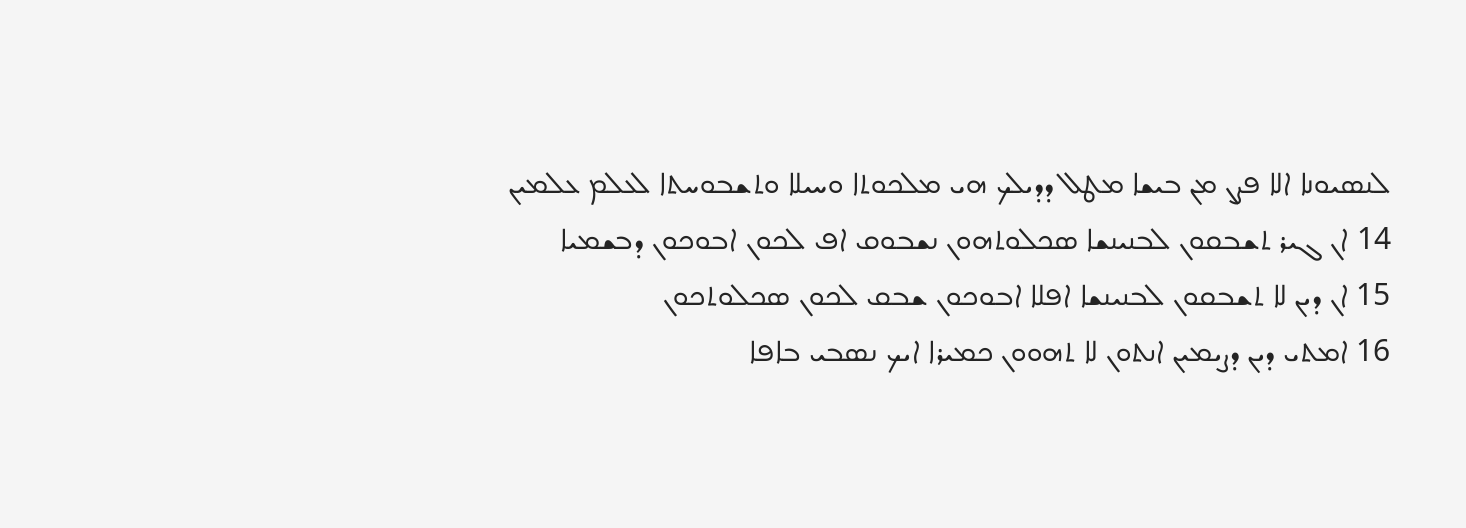ܠܢܤܝܘܢܐ ܐܠܐ ܦܨܢ ܡܢ ܒܝܫܐ ܡܛܠ ܕܕܝܠܟ ܗܝ ܡܠܟܘܬܐ ܘܚܝܠܐ ܘܬܫܒܘܚܬܐ ܠܥܠܡ ܥܠܡܝܢ
14 ܐܢ ܓܝܪ ܬܫܒܩܘܢ ܠܒܢܝܢܫܐ ܤܟܠܘܬܗܘܢ ܢܫܒܘܩ ܐܦ ܠܟܘܢ ܐܒܘܟܘܢ ܕܒܫܡܝܐ
15 ܐܢ ܕܝܢ ܠܐ ܬܫܒܩܘܢ ܠܒܢܝܢܫܐ ܐܦܠܐ ܐܒܘܟܘܢ ܫܒܩ ܠܟܘܢ ܤܟܠܘܬܟܘܢ
16 ܐܡܬܝ ܕܝܢ ܕܨܝܡܝܢ ܐܢܬܘܢ ܠܐ ܬܗܘܘܢ ܟܡܝܪܐ ܐܝܟ ܢܤܒܝ ܒܐܦܐ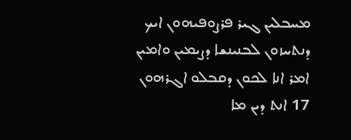ܡܚܒܠܝܢ ܓܝܪ ܦܪܨܘܦܝܗܘܢ ܐܝܟ ܕܢܬܚܙܘܢ ܠܒܢܝܢܫܐ ܕܨܝܡܝܢ ܘܐܡܝܢ ܐܡܪ ܐܢܐ ܠܟܘܢ ܕܩܒܠܘ ܐܓܪܗܘܢ
17 ܐܢܬ ܕܝܢ ܡܐ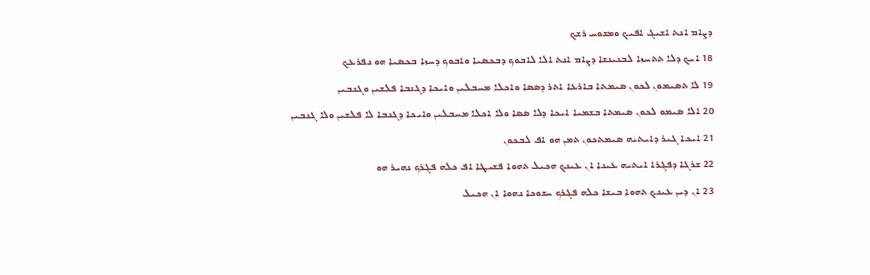ܕܨܐܡ ܐܢܬ ܐܫܝܓ ܐܦܝܟ ܘܡܫܘܚ ܪܫܟ
18 ܐܝܟ ܕܠܐ ܬܬܚܙܐ ܠܒܢܝܢܫܐ ܕܨܐܡ ܐܢܬ ܐܠܐ ܠܐܒܘܟ ܕܒܟܤܝܐ ܘܐܒܘܟ ܕܚܙܐ ܒܟܤܝܐ ܗܘ ܢܦܪܥܟ
19 ܠܐ ܬܤܝܡܘܢ ܠܟܘܢ ܤܝܡܬܐ ܒܐܪܥܐ ܐܬܪ ܕܤܤܐ ܘܐܟܠܐ ܡܚܒܠܝܢ ܘܐܝܟܐ ܕܓܢܒܐ ܦܠܫܝܢ ܘܓܢܒܝܢ
20 ܐܠܐ ܤܝܡܘ ܠܟܘܢ ܤܝܡܬܐ ܒܫܡܝܐ ܐܝܟܐ ܕܠܐ ܤܤܐ ܘܠܐ ܐܟܠܐ ܡܚܒܠܝܢ ܘܐܝܟܐ ܕܓܢܒܐ ܠܐ ܦܠܫܝܢ ܘܠܐ ܓܢܒܝܢ
21 ܐܝܟܐ ܓܝܪ ܕܐܝܬܝܗ ܤܝܡܬܟܘܢ ܬܡܢ ܗܘ ܐܦ ܠܒܟܘܢ
22 ܫܪܓܐ ܕܦܓܪܐ ܐܝܬܝܗ ܥܝܢܐ ܐܢ ܥܝܢܟ ܗܟܝܠ ܬܗܘܐ ܦܫܝܛܐ ܐܦ ܟܠܗ ܦܓܪܟ ܢܗܝܪ ܗܘ
23 ܐܢ ܕܝܢ ܥܝܢܟ ܬܗܘܐ ܒܝܫܐ ܟܠܗ ܦܓܪܟ ܚܫܘܟܐ ܢܗܘܐ ܐܢ ܗܟܝܠ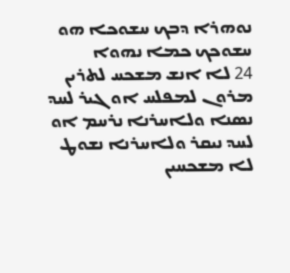ܢܘܗܪܐ ܕܒܟ ܚܫܘܟܐ ܗܘ ܚܫܘܟܟ ܟܡܐ ܢܗܘܐ
24 ܠܐ ܐܢܫ ܡܫܟܚ ܠܬܪܝܢ ܡܪܘܢ ܠܡܦܠܚ ܐܘ ܓܝܪ ܠܚܕ ܢܤܢܐ ܘܠܐܚܪܢܐ ܢܪܚܡ ܐܘ ܠܚܕ ܢܝܩܪ ܘܠܐܚܪܢܐ ܢܫܘܛ ܠܐ ܡܫܟܚܝܢ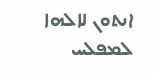ܐܢܬܘܢ ܠܐܠܗܐ ܠܡܦܠܚ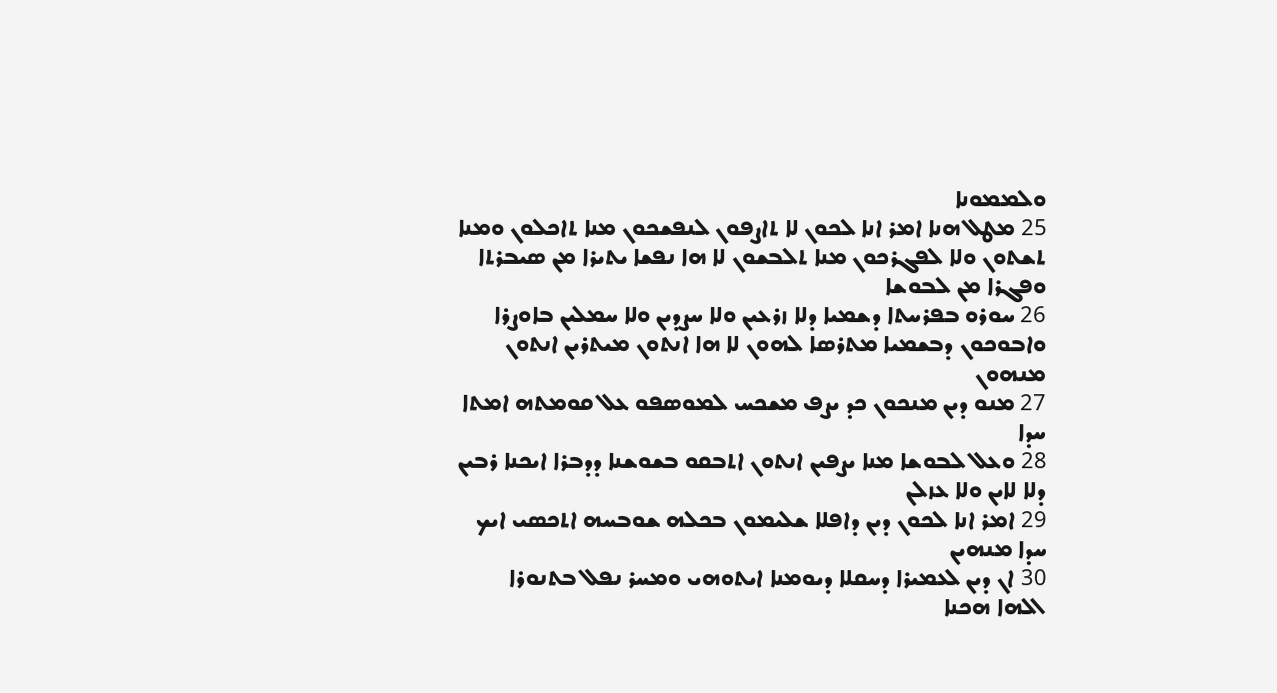ܘܠܡܡܘܢܐ
25 ܡܛܠ ܗܢܐ ܐܡܪ ܐܢܐ ܠܟܘܢ ܠܐ ܬܐܨܦܘܢ ܠܢܦܫܟܘܢ ܡܢܐ ܬܐܟܠܘܢ ܘܡܢܐ ܬܫܬܘܢ ܘܠܐ ܠܦܓܪܟܘܢ ܡܢܐ ܬܠܒܫܘܢ ܠܐ ܗܐ ܢܦܫܐ ܝܬܝܪܐ ܡܢ ܤܝܒܪܬܐ ܘܦܓܪܐ ܡܢ ܠܒܘܫܐ
26 ܚܘܪܘ ܒܦܪܚܬܐ ܕܫܡܝܐ ܕܠܐ ܙܪܥܝܢ ܘܠܐ ܚܨܕܝܢ ܘܠܐ ܚܡܠܝܢ ܒܐܘܨܪܐ ܘܐܒܘܟܘܢ ܕܒܫܡܝܐ ܡܬܪܤܐ ܠܗܘܢ ܠܐ ܗܐ ܐܢܬܘܢ ܡܝܬܪܝܢ ܐܢܬܘܢ ܡܢܗܘܢ
27 ܡܢܘ ܕܝܢ ܡܢܟܘܢ ܟܕ ܝܨܦ ܡܫܟܚ ܠܡܘܤܦܘ ܥܠ ܩܘܡܬܗ ܐܡܬܐ ܚܕܐ
28 ܘܥܠ ܠܒܘܫܐ ܡܢܐ ܝܨܦܝܢ ܐܢܬܘܢ ܐܬܒܩܘ ܒܫܘܫܢܐ ܕܕܒܪܐ ܐܝܟܢܐ ܪܒܝܢ ܕܠܐ ܠܐܝܢ ܘܠܐ ܥܙܠܢ
29 ܐܡܪ ܐܢܐ ܠܟܘܢ ܕܝܢ ܕܐܦܠܐ ܫܠܝܡܘܢ ܒܟܠܗ ܫܘܒܚܗ ܐܬܟܤܝ ܐܝܟ ܚܕܐ ܡܢܗܝܢ
30 ܐܢ ܕܝܢ ܠܥܡܝܪܐ ܕܚܩܠܐ ܕܝܘܡܢܐ ܐܝܬܘܗܝ ܘܡܚܪ ܢܦܠ ܒܬܢܘܪܐ ܐܠܗܐ ܗܟܢܐ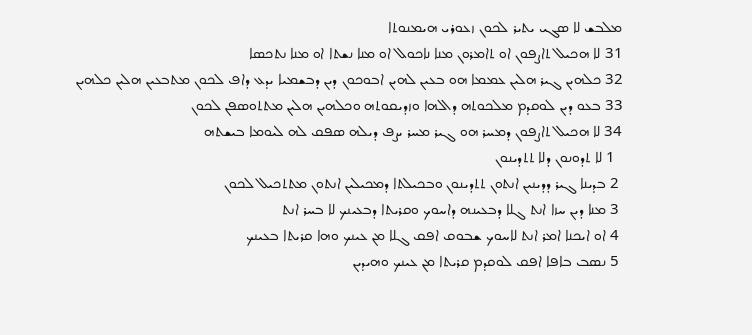ܡܠܒܫ ܠܐ ܤܓܝ ܝܬܝܪ ܠܟܘܢ ܙܥܘܪܝ ܗܝܡܢܘܬܐ
31 ܠܐ ܗܟܝܠ ܬܐܨܦܘܢ ܐܘ ܬܐܡܪܘܢ ܡܢܐ ܢܐܟܘܠ ܐܘ ܡܢܐ ܢܫܬܐ ܐܘ ܡܢܐ ܢܬܟܤܐ
32 ܟܠܗܝܢ ܓܝܪ ܗܠܝܢ ܥܡܡܐ ܗܘ ܒܥܝܢ ܠܗܝܢ ܐܒܘܟܘܢ ܕܝܢ ܕܒܫܡܝܐ ܝܕܥ ܕܐܦ ܠܟܘܢ ܡܬܒܥܝܢ ܗܠܝܢ ܟܠܗܝܢ
33 ܒܥܘ ܕܝܢ ܠܘܩܕܡ ܡܠܟܘܬܗ ܕܐܠܗܐ ܘܙܕܝܩܘܬܗ ܘܟܠܗܝܢ ܗܠܝܢ ܡܬܬܘܤܦܢ ܠܟܘܢ
34 ܠܐ ܗܟܝܠ ܬܐܨܦܘܢ ܕܡܚܪ ܗܘ ܓܝܪ ܡܚܪ ܝܨܦ ܕܝܠܗ ܤܦܩ ܠܗ ܠܝܘܡܐ ܒܝܫܬܗ
  1 ܠܐ ܬܕܘܢܘܢ ܕܠܐ ܬܬܕܝܢܘܢ
 2 ܒܕܝܢܐ ܓܝܪ ܕܕܝܢܝܢ ܐܢܬܘܢ ܬܬܕܝܢܘܢ ܘܒܟܝܠܬܐ ܕܡܟܝܠܝܢ ܐܢܬܘܢ ܡܬܬܟܝܠ ܠܟܘܢ
 3 ܡܢܐ ܕܝܢ ܚܙܐ ܐܢܬ ܓܠܐ ܕܒܥܝܢܗ ܕܐܚܘܟ ܘܩܪܝܬܐ ܕܒܥܝܢܟ ܠܐ ܒܚܪ ܐܢܬ
 4 ܐܘ ܐܝܟܢܐ ܐܡܪ ܐܢܬ ܠܐܚܘܟ ܫܒܘܩ ܐܦܩ ܓܠܐ ܡܢ ܥܝܢܟ ܘܗܐ ܩܪܝܬܐ ܒܥܝܢܟ
 5 ܢܤܒ ܒܐܦܐ ܐܦܩ ܠܘܩܕܡ ܩܪܝܬܐ ܡܢ ܥܝܢܟ ܘܗܝܕܝܢ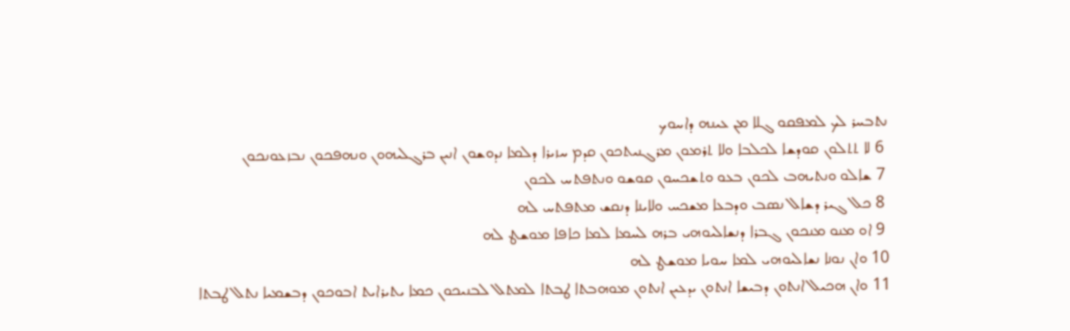ܢܬܒܚܪ ܠܟ ܠܡܦܩܘ ܓܠܐ ܡܢ ܥܝܢܗ ܕܐܚܘܟ
 6 ܠܐ ܬܬܠܘܢ ܩܘܕܫܐ ܠܟܠܒܐ ܘܠܐ ܬܪܡܘܢ ܡܪܓܢܝܬܟܘܢ ܩܕܡ ܚܙܝܪܐ ܕܠܡܐ ܢܕܘܫܘܢ ܐܢܝܢ ܒܪܓܠܝܗܘܢ ܘܢܗܦܟܘܢ ܢܒܙܥܘܢܟܘܢ
 7 ܫܐܠܘ ܘܢܬܝܗܒ ܠܟܘܢ ܒܥܘ ܘܬܫܟܚܘܢ ܩܘܫܘ ܘܢܬܦܬܚ ܠܟܘܢ
 8 ܟܠ ܓܝܪ ܕܫܐܠ ܢܤܒ ܘܕܒܥܐ ܡܫܟܚ ܘܠܐܝܢܐ ܕܢܩܫ ܡܬܦܬܚ ܠܗ
 9 ܐܘ ܡܢܘ ܡܢܟܘܢ ܓܒܪܐ ܕܢܫܐܠܝܘܗܝ ܒܪܗ ܠܚܡܐ ܠܡܐ ܟܐܦܐ ܡܘܫܛ ܠܗ
10 ܘܐܢ ܢܘܢܐ ܢܫܐܠܝܘܗܝ ܠܡܐ ܚܘܝܐ ܡܘܫܛ ܠܗ
11 ܘܐܢ ܗܟܝܠ ܐܢܬܘܢ ܕܒܝܫܐ ܐܢܬܘܢ ܝܕܥܝܢ ܐܢܬܘܢ ܡܘܗܒܬܐ ܛܒܬܐ ܠܡܬܠ ܠܒܢܝܟܘܢ ܟܡܐ ܝܬܝܪܐܝܬ ܐܒܘܟܘܢ ܕܒܫܡܝܐ ܢܬܠ ܛܒܬܐ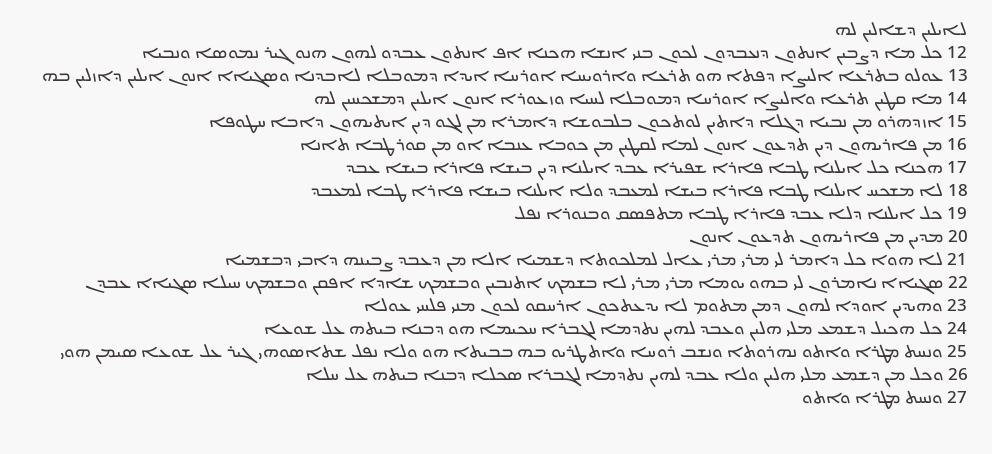ܠܐܝܠܝܢ ܕܫܐܠܝܢ ܠܗ
12 ܟܠ ܡܐ ܕܨܒܝܢ ܐܢܬܘܢ ܕܢܥܒܕܘܢ ܠܟܘܢ ܒܢܝ ܐܢܫܐ ܗܟܢܐ ܐܦ ܐܢܬܘܢ ܥܒܕܘ ܠܗܘܢ ܗܢܘ ܓܝܪ ܢܡܘܤܐ ܘܢܒܝܐ
13 ܥܘܠܘ ܒܬܪܥܐ ܐܠܝܨܐ ܕܦܬܐ ܗܘ ܬܪܥܐ ܘܐܪܘܝܚܐ ܐܘܪܚܐ ܐܝܕܐ ܕܡܘܒܠܐ ܠܐܒܕܢܐ ܘܤܓܝܐܐ ܐܢܘܢ ܐܝܠܝܢ ܕܐܙܠܝܢ ܒܗ
14 ܡܐ ܩܛܝܢ ܬܪܥܐ ܘܐܠܝܨܐ ܐܘܪܚܐ ܕܡܘܒܠܐ ܠܚܝܐ ܘܙܥܘܪܐ ܐܢܘܢ ܐܝܠܝܢ ܕܡܫܟܚܝܢ ܠܗ
15 ܐܙܕܗܪܘ ܡܢ ܢܒܝܐ ܕܓܠܐ ܕܐܬܝܢ ܠܘܬܟܘܢ ܒܠܒܘܫܐ ܕܐܡܪܐ ܡܢ ܠܓܘ ܕܝܢ ܐܝܬܝܗܘܢ ܕܐܒܐ ܚܛܘܦܐ
16 ܡܢ ܦܐܪܝܗܘܢ ܕܝܢ ܬܕܥܘܢ ܐܢܘܢ ܠܡܐ ܠܩܛܝܢ ܡܢ ܟܘܒܐ ܥܢܒܐ ܐܘ ܡܢ ܩܘܪܛܒܐ ܬܐܢܐ
17 ܗܟܢܐ ܟܠ ܐܝܠܢܐ ܛܒܐ ܦܐܪܐ ܫܦܝܪܐ ܥܒܕ ܐܝܠܢܐ ܕܝܢ ܒܝܫܐ ܦܐܪܐ ܒܝܫܐ ܥܒܕ
18 ܠܐ ܡܫܟܚ ܐܝܠܢܐ ܛܒܐ ܦܐܪܐ ܒܝܫܐ ܠܡܥܒܕ ܘܠܐ ܐܝܠܢܐ ܒܝܫܐ ܦܐܪܐ ܛܒܐ ܠܡܥܒܕ
19 ܟܠ ܐܝܠܢܐ ܕܠܐ ܥܒܕ ܦܐܪܐ ܛܒܐ ܡܬܦܤܩ ܘܒܢܘܪܐ ܢܦܠ
20 ܡܕܝܢ ܡܢ ܦܐܪܝܗܘܢ ܬܕܥܘܢ ܐܢܘܢ
21 ܠܐ ܗܘܐ ܟܠ ܕܐܡܪ ܠܝ ܡܪܝ ܡܪܝ ܥܐܠ ܠܡܠܟܘܬܐ ܕܫܡܝܐ ܐܠܐ ܡܢ ܕܥܒܕ ܨܒܝܢܗ ܕܐܒܝ ܕܒܫܡܝܐ
22 ܤܓܝܐܐ ܢܐܡܪܘܢ ܠܝ ܒܗܘ ܝܘܡܐ ܡܪܝ ܡܪܝ ܠܐ ܒܫܡܟ ܐܬܢܒܝܢ ܘܒܫܡܟ ܫܐܕܐ ܐܦܩܢ ܘܒܫܡܟ ܚܝܠܐ ܤܓܝܐܐ ܥܒܕܢ
23 ܘܗܝܕܝܢ ܐܘܕܐ ܠܗܘܢ ܕܡܢ ܡܬܘܡ ܠܐ ܝܕܥܬܟܘܢ ܐܪܚܩܘ ܠܟܘܢ ܡܢܝ ܦܠܚܝ ܥܘܠܐ
24 ܟܠ ܗܟܝܠ ܕܫܡܥ ܡܠܝ ܗܠܝܢ ܘܥܒܕ ܠܗܝܢ ܢܬܕܡܐ ܠܓܒܪܐ ܚܟܝܡܐ ܗܘ ܕܒܢܐ ܒܝܬܗ ܥܠ ܫܘܥܐ
25 ܘܢܚܬ ܡܛܪܐ ܘܐܬܘ ܢܗܪܘܬܐ ܘܢܫܒ ܪܘܚܐ ܘܐܬܛܪܝܘ ܒܗ ܒܒܝܬܐ ܗܘ ܘܠܐ ܢܦܠ ܫܬܐܤܘܗܝ ܓܝܪ ܥܠ ܫܘܥܐ ܤܝܡܢ ܗܘܝ
26 ܘܟܠ ܡܢ ܕܫܡܥ ܡܠܝ ܗܠܝܢ ܘܠܐ ܥܒܕ ܠܗܝܢ ܢܬܕܡܐ ܠܓܒܪܐ ܤܟܠܐ ܕܒܢܐ ܒܝܬܗ ܥܠ ܚܠܐ
27 ܘܢܚܬ ܡܛܪܐ ܘܐܬܘ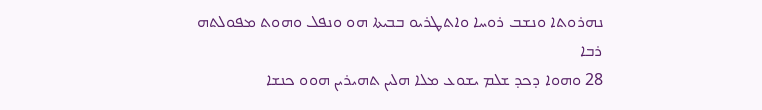ܢܗܪܘܬܐ ܘܢܫܒ ܪܘܚܐ ܘܐܬܛܪܝܘ ܒܒܝܬܐ ܗܘ ܘܢܦܠ ܘܗܘܬ ܡܦܘܠܬܗ ܪܒܐ
28 ܘܗܘܐ ܕܟܕ ܫܠܡ ܝܫܘܥ ܡܠܐ ܗܠܝܢ ܬܗܝܪܝܢ ܗܘܘ ܟܢܫܐ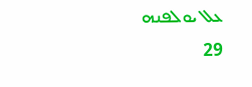ܥܠ ܝܘܠܦܢܗ
29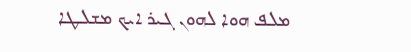ܡܠܦ ܗܘܐ ܠܗܘܢ ܓܝܪ ܐܝܟ ܡܫܠܛܐ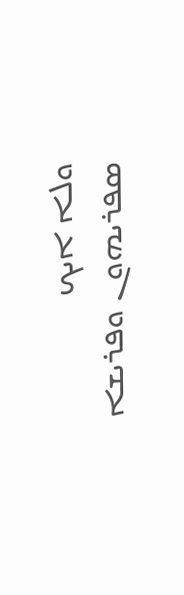ܘܠܐ ܐܝܟ ܤܦܪܝܗܘܢ ܘܦܪܝܫܐ